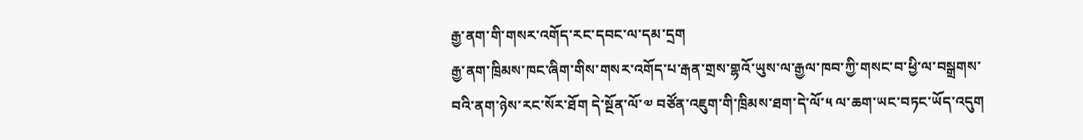རྒྱ་ནག་གི་གསར་འགོད་རང་དབང་ལ་དམ་དྲག
རྒྱ་ནག་ཁྲིམས་ཁང་ཞིག་གིས་གསར་འགོད་པ་རྒན་གྲས་གྷའོ་ཡུས་ལ་རྒྱལ་ཁབ་ཀྱི་གསང་བ་ཕྱི་ལ་བསྒྲགས་བའི་ནག་ཉེས་རང་སོར་ཐོག དེ་སྔོན་ལོ་༧ བཙོན་འཇུག་གི་ཁྲིམས་ཐག་དེ་ལོ་༥ ལ་ཆག་ཡང་བཏང་ཡོད་འདུག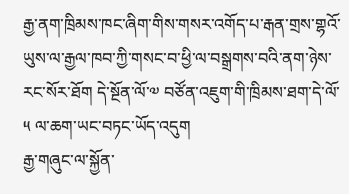རྒྱ་ནག་ཁྲིམས་ཁང་ཞིག་གིས་གསར་འགོད་པ་རྒན་གྲས་གྷའོ་ཡུས་ལ་རྒྱལ་ཁབ་ཀྱི་གསང་བ་ཕྱི་ལ་བསྒྲགས་བའི་ནག་ཉེས་རང་སོར་ཐོག དེ་སྔོན་ལོ་༧ བཙོན་འཇུག་གི་ཁྲིམས་ཐག་དེ་ལོ་༥ ལ་ཆག་ཡང་བཏང་ཡོད་འདུག
རྒྱ་གཞུང་ལ་སྐྱོན་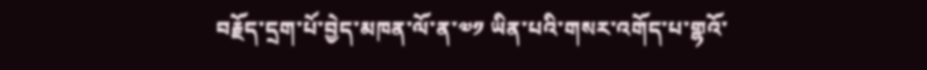བརྗོད་དྲག་པོ་བྱེད་མཁན་ལོ་ན་༧༡ ཡིན་པའི་གསར་འགོད་པ་གྷའོ་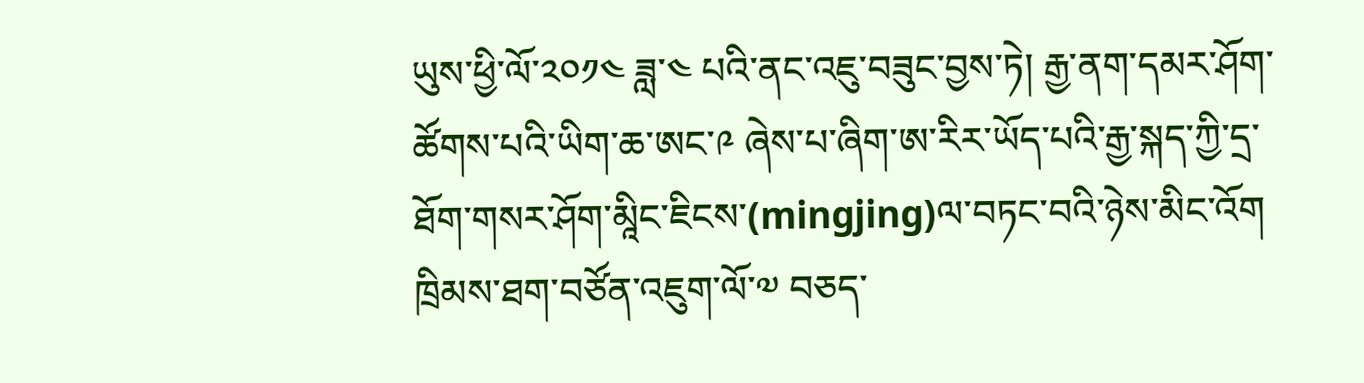ཡུས་ཕྱི་ལོ་༢༠༡༤ ཟླ་༤ པའི་ནང་འཇུ་བཟུང་བྱས་ཏེ། རྒྱ་ནག་དམར་ཤོག་ཚོགས་པའི་ཡིག་ཆ་ཨང་༩ ཞེས་པ་ཞིག་ཨ་རིར་ཡོད་པའི་རྒྱ་སྐད་ཀྱི་དྲ་ཐོག་གསར་ཤོག་མཱིང་ཇིངས་(mingjing)ལ་བཏང་བའི་ཉེས་མིང་འོག ཁྲིམས་ཐག་བཙོན་འཇུག་ལོ་༧ བཅད་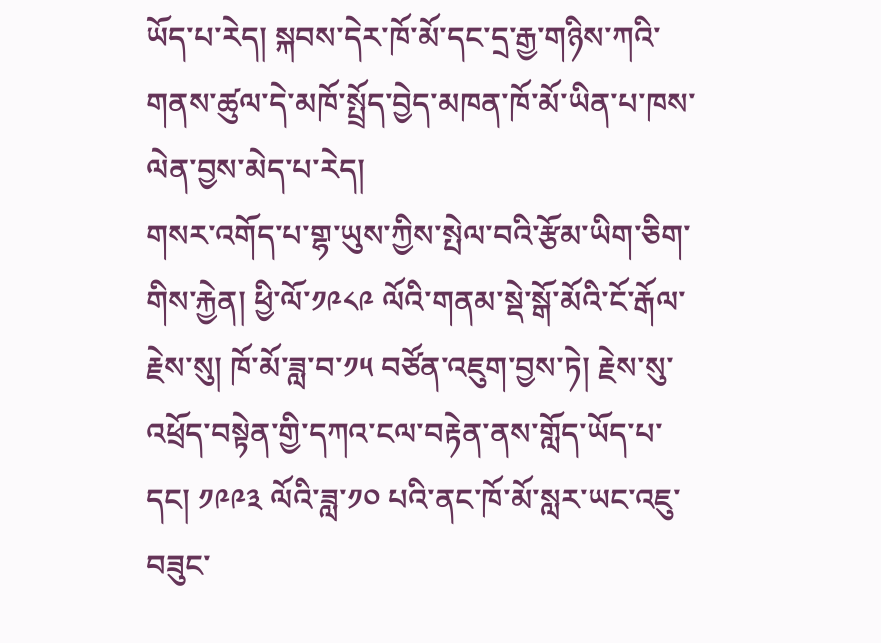ཡོད་པ་རེད། སྐབས་དེར་ཁོ་མོ་དང་དྲ་རྒྱ་གཉིས་ཀའི་གནས་ཚུལ་དེ་མཁོ་སྤྲོད་བྱེད་མཁན་ཁོ་མོ་ཡིན་པ་ཁས་ལེན་བྱས་མེད་པ་རེད།
གསར་འགོད་པ་གྷ་ཡུས་ཀྱིས་སྤེལ་བའི་རྩོམ་ཡིག་ཅིག་གིས་རྐྱེན། ཕྱི་ལོ་༡༩༨༩ ལོའི་གནམ་སྡེ་སྒོ་མོའི་ངོ་རྒོལ་རྗེས་སུ། ཁོ་མོ་ཟླ་བ་༡༥ བཙོན་འཇུག་བྱས་ཏེ། རྗེས་སུ་འཕྲོད་བསྟེན་གྱི་དཀའ་ངལ་བརྟེན་ནས་གློད་ཡོད་པ་དང། ༡༩༩༣ ལོའི་ཟླ་༡༠ པའི་ནང་ཁོ་མོ་སླར་ཡང་འཇུ་བཟུང་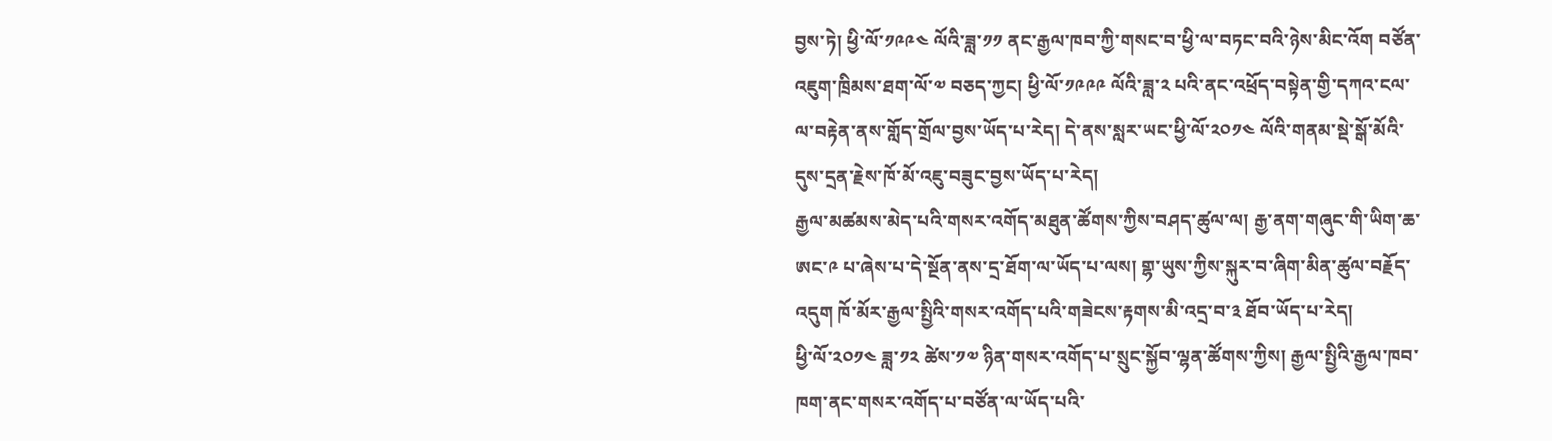བྱས་ཏེ། ཕྱི་ལོ་༡༩༩༤ ལོའི་ཟླ་༡༡ ནང་རྒྱལ་ཁབ་ཀྱི་གསང་བ་ཕྱི་ལ་བཏང་བའི་ཉེས་མིང་འོག བཙོན་འཇུག་ཁྲིམས་ཐག་ལོ་༧ བཅད་ཀྱང། ཕྱི་ལོ་༡༩༩༩ ལོའི་ཟླ་༢ པའི་ནང་འཕྲོད་བསྟེན་གྱི་དཀའ་ངལ་ལ་བརྟེན་ནས་གློད་གྲོལ་བྱས་ཡོད་པ་རེད། དེ་ནས་སླར་ཡང་ཕྱི་ལོ་༢༠༡༤ ལོའི་གནམ་སྡེ་སྒོ་མོའི་དུས་དྲན་རྗེས་ཁོ་མོ་འཇུ་བཟུང་བྱས་ཡོད་པ་རེད།
རྒྱལ་མཚམས་མེད་པའི་གསར་འགོད་མཐུན་ཚོགས་ཀྱིས་བཤད་ཚུལ་ལ། རྒྱ་ནག་གཞུང་གི་ཡིག་ཆ་ཨང་༩ པ་ཞེས་པ་དེ་སྔོན་ནས་དྲ་ཐོག་ལ་ཡོད་པ་ལས། གྷ་ཡུས་ཀྱིས་སྐུར་བ་ཞིག་མིན་ཚུལ་བརྗོད་འདུག ཁོ་མོར་རྒྱལ་སྤྱིའི་གསར་འགོད་པའི་གཟེངས་རྟགས་མི་འདྲ་བ་༣ ཐོབ་ཡོད་པ་རེད།
ཕྱི་ལོ་༢༠༡༤ ཟླ་༡༢ ཚེས་༡༧ ཉིན་གསར་འགོད་པ་སྲུང་སྐྱོབ་ལྷན་ཚོགས་ཀྱིས། རྒྱལ་སྤྱིའི་རྒྱལ་ཁབ་ཁག་ནང་གསར་འགོད་པ་བཙོན་ལ་ཡོད་པའི་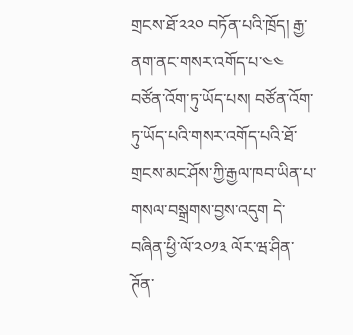གྲངས་ཐོ་༢༢༠ བཏོན་པའི་ཁྲོད། རྒྱ་ནག་ནང་གསར་འགོད་པ་༤༤ བཙོན་འོག་ཏུ་ཡོད་པས། བཙོན་འོག་ཏུ་ཡོད་པའི་གསར་འགོད་པའི་ཐོ་གྲངས་མང་ཤོས་ཀྱི་རྒྱལ་ཁབ་ཡིན་པ་གསལ་བསྒྲགས་བྱས་འདུག དེ་བཞིན་ཕྱི་ལོ་༢༠༡༣ ལོར་ཝ་ཤིན་ཊོན་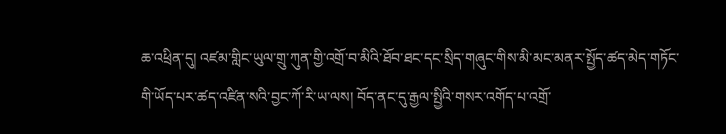ཆ་འཕྲིན་དུ། འཛམ་གླིང་ཡུལ་གྲུ་ཀུན་གྱི་འགྲོ་བ་མིའི་ཐོབ་ཐང་དང་སྲིད་གཞུང་གིས་མི་མང་མནར་སྤྱོད་ཚད་མེད་གཏོང་གི་ཡོད་པར་ཚད་འཛིན་སའི་བྱང་ཀོ་རི་ཡ་ལས། བོད་ནང་དུ་རྒྱལ་སྤྱིའི་གསར་འགོད་པ་འགྲོ་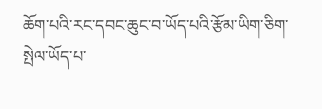ཆོག་པའི་རང་དབང་ཆུང་བ་ཡོད་པའི་རྩོམ་ཡིག་ཅིག་སྤེལ་ཡོད་པ་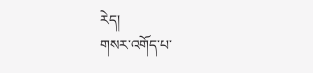རེད།
གསར་འགོད་པ་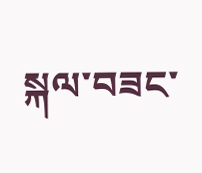སྐལ་བཟང་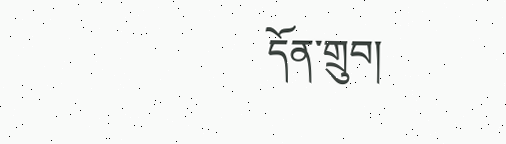དོན་གྲུབ།